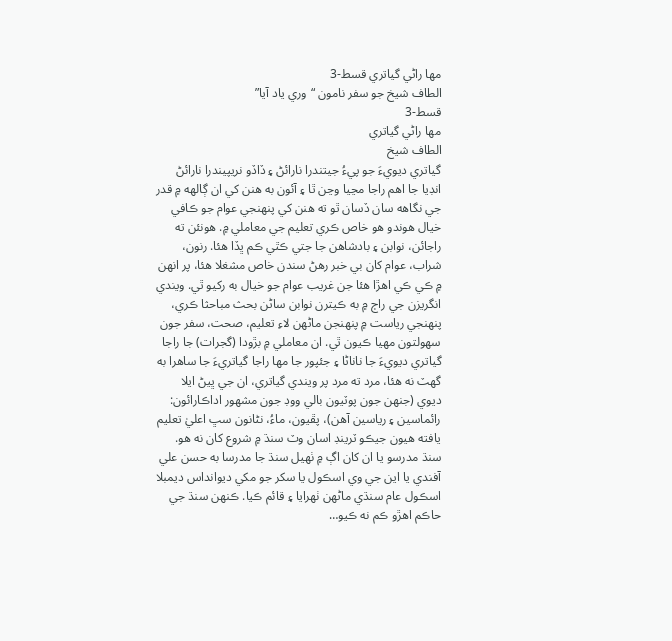مها راڻي گياتري قسط-3
الطاف شيخ جو سفر نامون “وري ياد آيا”
قسط-3
مها راڻي گياتري
الطاف شيخ
گياتري ديويءَ جو پيءُ جيتندرا نارائڻ ۽ ڏاڏو نريپيندرا نارائڻ انڊيا جا اهم راجا مڃيا وڃن ٿا ۽ آئون به هنن کي ان ڳالهه ۾ قدر جي نگاهه سان ڏسان ٿو ته هنن کي پنهنجي عوام جو ڪافي خيال هوندو هو خاص ڪري تعليم جي معاملي ۾. هونئن ته راجائن، نوابن ۽ بادشاهن جا جتي ڪٿي ڪم ڀڏا هئا. رنون، شراب، عوام کان بي خبر رهڻ سندن خاص مشغلا هئا، پر انهن ۾ ڪي ڪي اهڙا هئا جن غريب عوام جو خيال به رکيو ٿي. ويندي انگريزن جي راڄ ۾ به ڪيترن نوابن ساڻن بحث مباحثا ڪري، پنهنجي رياست ۾ پنهنجن ماڻهن لاءِ تعليم، صحت، سفر جون سهولتون مهيا ڪيون ٿي. ان معاملي ۾ بڙودا (گجرات) جا راجا گياتري ديويءَ جا ناناڻا ۽ جئپور جا مها راجا گياتريءَ جا ساهرا به گهٽ نه هئا، مرد ته مرد پر ويندي گياتري، ان جي ڀيڻ ايلا ديوي (جنهن جون پوٽيون بالي ووڊ جون مشهور اداڪارائون: رائماسين ۽ رياسين آهن)، پڦيون، ماءُ، نڻانون سڀ اعليٰ تعليم يافته هيون جيڪو ٽرينڊ اسان وٽ سنڌ ۾ شروع کان نه هو. سنڌ مدرسو يا ان کان اڳ ۾ ٺهيل سنڌ جا مدرسا به حسن علي آفندي يا اين جي وي اسڪول يا سکر جو مکي ديوانداس ديمبلا اسڪول عام سنڌي ماڻهن ٺهرايا ۽ قائم ڪيا. ڪنهن سنڌ جي حاڪم اهڙو ڪم نه ڪيو…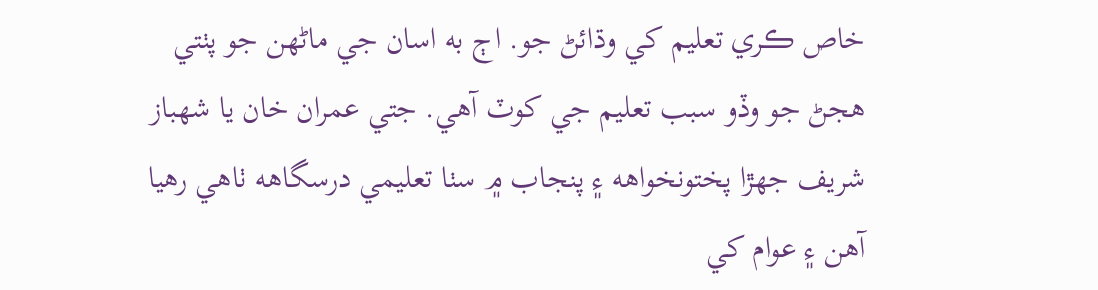خاص ڪري تعليم کي وڌائڻ جو. اڄ به اسان جي ماڻهن جو پٺتي هجڻ جو وڏو سبب تعليم جي کوٽ آهي. جتي عمران خان يا شهباز شريف جهڙا پختونخواهه ۽ پنجاب ۾ سٺا تعليمي درسگاهه ٺاهي رهيا آهن ۽ عوام کي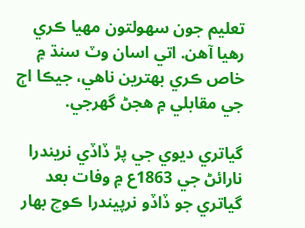تعليم جون سهولتون مهيا ڪري رهيا آهن. اتي اسان وٽ سنڌ ۾ خاص ڪري بهترين ناهي، جيڪا اڄ جي مقابلي ۾ هجڻ گهرجي.

گياتري ديوي جي پڙ ڏاڏي نريندرا نارائڻ جي 1863ع ۾ وفات بعد گياتري جو ڏاڏو نرپيندرا ڪوچ بهار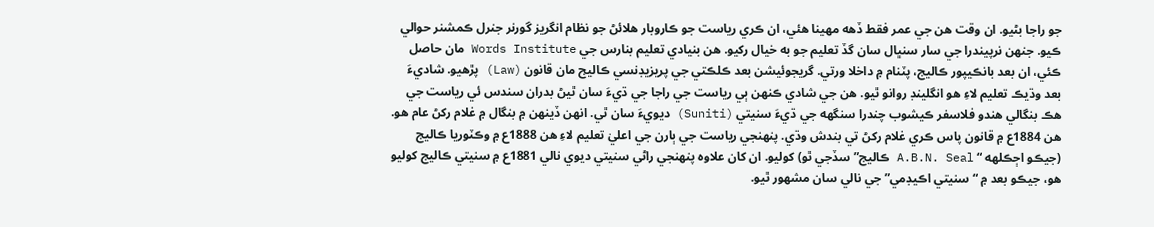جو راجا بڻيو. ان وقت هن جي عمر فقط ڏهه مهينا هئي، ان ڪري رياست جو ڪاروبار هلائڻ جو نظام انگريز گورنر جنرل ڪمشنر حوالي ڪيو. جنهن نرپيندرا جي سار سنڀال سان گڏ تعليم جو به خيال رکيو. هن بنيادي تعليم بنارس جي Words Institute مان حاصل ڪئي، ان بعد بانڪيپور ڪاليج، پٽنام ۾ داخلا ورتي. گريجوئيشن بعد ڪلڪتي جي پريزيڊنسي ڪاليج مان قانون (Law) پڙهيو. شاديءَ بعد وڌيڪ تعليم لاءِ هو انگلينڊ روانو ٿيو. هن جي شادي ڪنهن ٻي رياست جي راجا جي ڌيءَ سان ٿيڻ بدران سندس ئي رياست جي هڪ بنگالي هندو فلاسفر ڪيشوب چندرا سنگهه جي ڌيءَ سنيتي (Suniti) ديويءَ سان ٿي. انهن ڏينهن ۾ بنگال ۾ غلام رکڻ عام هو. هن 1884ع ۾ قانون پاس ڪري غلام رکڻ تي بندش وڌي. پنهنجي رياست جي ٻارن جي اعليٰ تعليم لاءِ هن 1888ع ۾ وڪٽوريا ڪاليج (جيڪو اڄڪلهه “ A.B.N. Seal ڪاليج” سڏجي ٿو) کوليو. ان کان علاوه پنهنجي راڻي سنيتي ديوي نالي 1881ع ۾ سنيتي ڪاليج کوليو هو، جيڪو بعد ۾ “سنيتي اڪيڊمي” جي نالي سان مشهور ٿيو.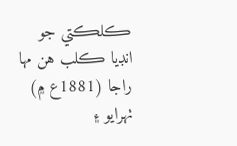ڪلڪتي جو انڊيا ڪلب هن مها راجا (1881ع ۾) ٺهرايو ۽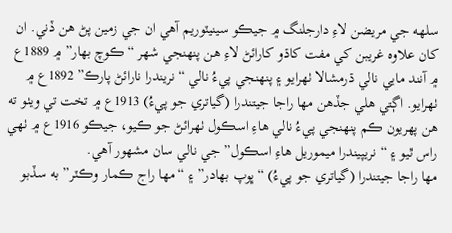سلهه جي مريضن لاءِ دارجلنگ ۾ جيڪو سينيٽوريم آهي ان جي زمين پڻ هن ڏني. ان کان علاوه غريبن کي مفت کاڌو کارائڻ لاءِ هن پنهنجي شهر “ڪوچ بهار” ۾ 1889ع ۾ آنند مايي نالي ڌرمشالا ٺهرايو ۽ پنهنجي پيءُ نالي “نريندرا نارائڻ پارڪ” 1892ع ۾ ٺهرايو. اڳتي هلي جڏهن مها راجا جيتندرا (گياتري جو پيءُ) 1913ع ۾ تخت تي ويٺو ته هن پهريون ڪم پنهنجي پيءُ نالي هاءِ اسڪول ٺهرائڻ جو ڪيو، جيڪو 1916ع ۾ ٺهي راس ٿيو ۽ “نريپيندرا ميموريل هاءِ اسڪول” جي نالي سان مشهور آهي.
مها راجا جيتندرا (گياتري جو پيءُ) “ڀوپ بهادر” ۽ “مها راج ڪمار وڪٽر” به سڏبو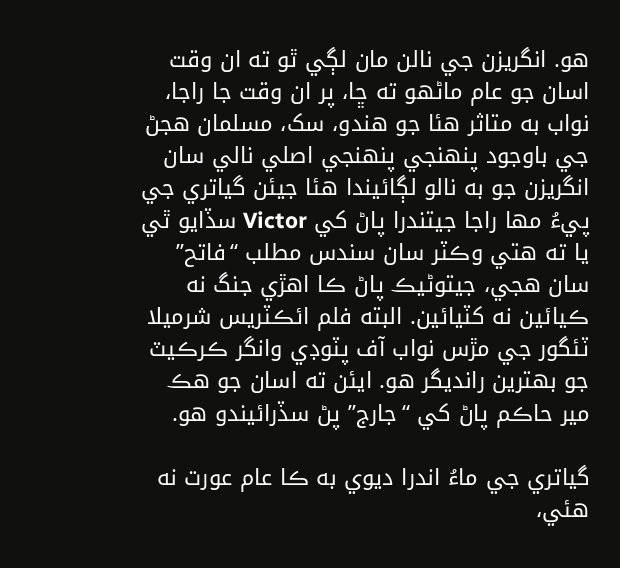هو. انگريزن جي نالن مان لڳي ٿو ته ان وقت اسان جو عام ماڻهو ته ڇا، پر ان وقت جا راجا، نواب به متاثر هئا جو هندو، سک، مسلمان هجڻ جي باوجود پنهنجي پنهنجي اصلي نالي سان انگريزن جو به نالو لڳائيندا هئا جيئن گياتري جي پيءُ مها راجا جيتندرا پاڻ کي Victor سڏايو ٿي يا ته هتي وڪٽر سان سندس مطلب “فاتح” سان هجي، جيتوڻيڪ پاڻ ڪا اهڙي جنگ نه ڪيائين نه کٽيائين. البته فلم ائڪٽريس شرميلا ٽئگور جي مڙس نواب آف پٽوڊي وانگر ڪرڪيٽ جو بهترين رانديگر هو. ايئن ته اسان جو هڪ مير حاڪم پاڻ کي “جارج” پڻ سڏرائيندو هو.

گياتري جي ماءُ اندرا ديوي به ڪا عام عورت نه هئي،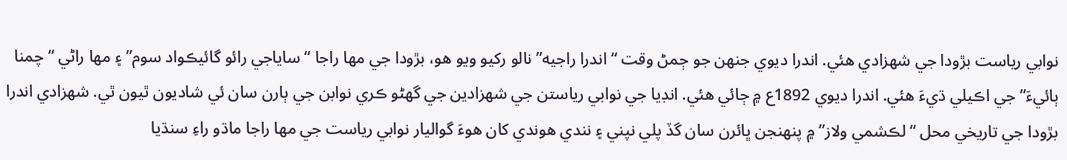نوابي رياست بڙودا جي شهزادي هئي. اندرا ديوي جنهن جو ڄمڻ وقت “اندرا راجيه” نالو رکيو ويو هو، بڙودا جي مها راجا “ساياجي رائو گائيڪواد سوم” ۽ مها راڻي “چمنا ٻائيءَ” جي اڪيلي ڌيءَ هئي. اندرا ديوي 1892ع ۾ ڄائي هئي. انڊيا جي نوابي رياستن جي شهزادين جي گهڻو ڪري نوابن جي ٻارن سان ئي شاديون ٿيون ٿي. شهزادي اندرا بڙودا جي تاريخي محل “لڪشمي ولاز” ۾ پنهنجن ڀائرن سان گڏ پلي نپني ۽ نندي هوندي کان هوءَ گواليار نوابي رياست جي مها راجا ماڌو راءِ سنڌيا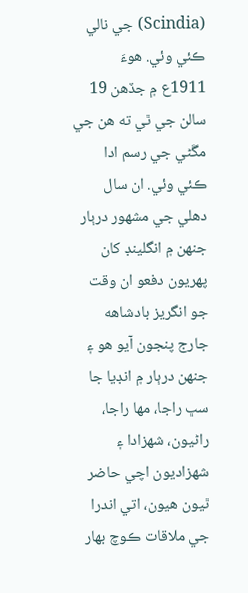(Scindia) جي نالي ڪئي وئي. هوءَ 1911ع ۾ جڏهن 19 سالن جي ٿي ته هن جي مڱڻي جي رسم ادا ڪئي وئي. ان سال دهلي جي مشهور درٻار جنهن ۾ انگلينڊ کان پهريون دفعو ان وقت جو انگريز بادشاهه جارج پنجون آيو هو ۽ جنهن درٻار ۾ انڊيا جا سڀ راجا، مها راجا، راڻيون، شهزادا ۽ شهزاديون اچي حاضر ٿيون هيون، اتي اندرا جي ملاقات ڪوچ بهار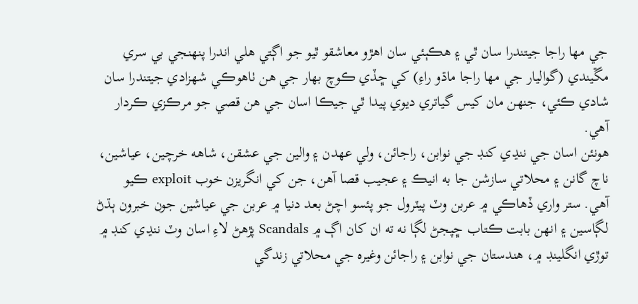جي مها راجا جيتندرا سان ٿي ۽ هڪٻئي سان اهڙو معاشقو ٿيو جو اڳتي هلي اندرا پنهنجي بي سري مڱيندي (گواليار جي مها راجا ماڌو راءِ) کي ڇڏي ڪوچ بهار جي هن ٺاهوڪي شهزادي جيتندرا سان شادي ڪئي، جنهن مان کيس گياتري ديوي پيدا ٿي جيڪا اسان جي هن قصي جو مرڪزي ڪردار آهي.
هونئن اسان جي ننڍي کنڊ جي نوابن، راجائن، ولي عهدن ۽ والين جي عشقن، شاهه خرچين، عياشين، ناچ گانن ۽ محلاتي سازشن جا به انيڪ ۽ عجيب قصا آهن، جن کي انگريزن خوب exploit ڪيو آهي. ستر واري ڏهاڪي ۾ عربن وٽ پيٽرول جو پئسو اچڻ بعد دنيا ۾ عربن جي عياشين جون خبرون ٻڌڻ لڳاسين ۽ انهن بابت ڪتاب ڇپجڻ لڳا نه ته ان کان اڳ ۾ Scandals پڙهڻ لاءِ اسان وٽ ننڍي کنڊ ۾ توڙي انگلينڊ ۾، هندستان جي نوابن ۽ راجائن وغيره جي محلاتي زندگي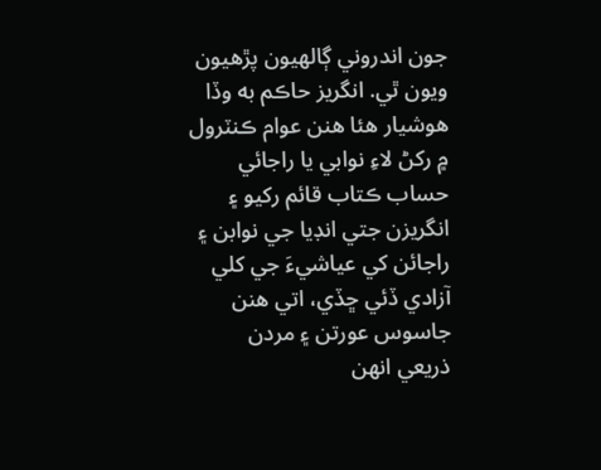جون اندروني ڳالهيون پڙهيون ويون ٿي. انگريز حاڪم به وڏا هوشيار هئا هنن عوام ڪنٽرول ۾ رکڻ لاءِ نوابي يا راجائي حساب ڪتاب قائم رکيو ۽ انگريزن جتي انڊيا جي نوابن ۽ راجائن کي عياشيءَ جي کلي آزادي ڏئي ڇڏي، اتي هنن جاسوس عورتن ۽ مردن ذريعي انهن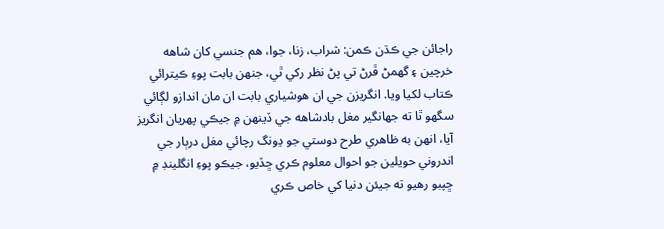راجائن جي ڪڌن ڪمن: شراب، زنا، جوا، هم جنسي کان شاهه خرچين ۽ گهمڻ ڦرڻ تي پڻ نظر رکي ٿي، جنهن بابت پوءِ ڪيترائي ڪتاب لکيا ويا. انگريزن جي ان هوشياري بابت ان مان اندازو لڳائي سگهو ٿا ته جهانگير مغل بادشاهه جي ڏينهن ۾ جيڪي پهريان انگريز آيا، انهن به ظاهري طرح دوستي جو ڍونگ رچائي مغل درٻار جي اندروني حويلين جو احوال معلوم ڪري ڇڏيو، جيڪو پوءِ انگلينڊ ۾ ڇپبو رهيو ته جيئن دنيا کي خاص ڪري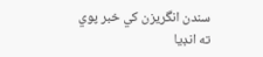سندن انگريزن کي خبر پوي ته انڊيا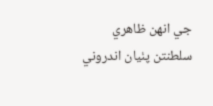جي انهن ظاهري سلطنتن پٺيان اندروني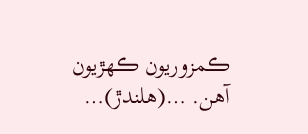ڪمزوريون ڪهڙيون آهن. …(هلندڙ)…